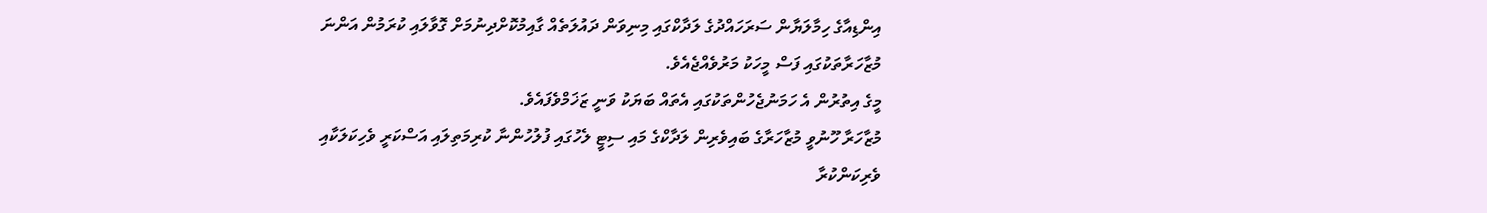އިންޑިއާގެ ހިމާލަޔާން ސަރަހައްދުގެ ލަދާކްގައި މިނިވަން ދައުލަތެއް ގާއިމުކޮށްދިނުމަށް ގޮވާލައި ކުރަމުން އަންނަ މުޒާހަރާތަކުގައި ފަސް މީހަކު މަރުވެއްޖެއެވެ.
މީގެ އިތުރުން އެ ހަމަނުޖެހުންތަކުގައި އެތައް ބަޔަކު ވަނީ ޒަޚަމްވެފައެވެ.
މުޒާހަރާ ހޫނުވީ މުޒާހަރާގެ ބައިވެރިން ލަދާކްގެ މައި ސިޓީ ލެހުގައި ފުލުހުންނާ ކުރިމަތިލައި އަސްކަރީ ވެހިކަލަކާއި ވެރިކަންކުރާ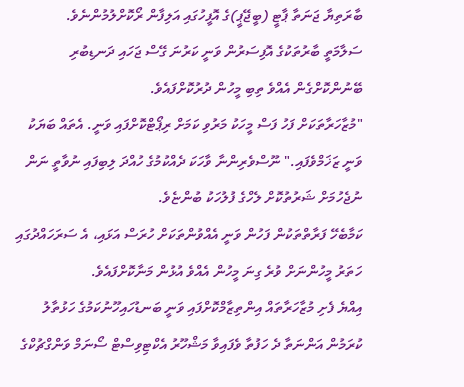ބާރަތިޔާ ޖަނަތާ ޕާޓީ (ބީޖޭޕީ)ގެ އޮފީހުގައި އަލިފާން ރޯކޮށްލުމުންނެވެ.
ސަލާމަތީ ބާރުތަކުގެ އޮފިސަރުން ވަނީ ކަރުނަ ގޭސް ޖަހައި ދަނޑިބުރި ބޭނުންކޮށްގެން އެއްވެ ތިބި މީހުން ދުރުކޮށްފައެވެ.
"މުޒާހަރާތަކަށް ފަހު ފަސް މީހަކު މަރުވި ކަމަށް ރިޕޯޓްކޮށްފައި ވަނީ. އެތައް ބަޔަކު ވަނީ ޒަޚަމްވެފައި." ނޫސްވެރިންނާ ވާހަކަ ދެއްކުމުގެ ހުއްދަ ލިބިފައި ނުވާތީ ނަން ނުޖެހުމަށް ޝަރުތުކޮށް ލެހްގެ ފުލުހަކު ބުންޏެވެ.
ކަމާބެހޭ ފަރާތްތަކުން ފަހުން ވަނީ އެއްވުންތަކަށް ހުރަސް އަޅައި، އެ ސަރަހައްދުގައި ހަތަރު މީހުންނަށް ވުރެ ގިނަ މީހުން އެއްވެ އުޅުން މަނާކޮށްފައެވެ.
އިއްޔެ ފެށި މުޒާހަރާތައް އިންތިޒާމްކޮށްފައި ވަނީ ބަނޑުހައިހޫނުކަމުގެ ހަޅުތާލު ކުރަމުން އަންނަތާ ދެ ހަފުތާ ވެފައިވާ މަޝްހޫރު އެކްޓިވިސްޓް ސޯނަމް ވަންގްޗުކްގެ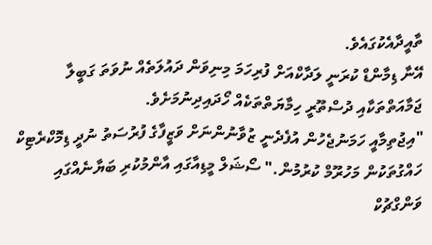ތާއީދާއެކުގައެވެ.
އޭނާ ޑިމާންޑް ކުރަނީ ލަދާކްއަށް ފުރިހަމަ މިނިވަން ދައުލަތެއް ނުވަތަ ގަބީލާ ޖަމާއަތްތަކާއި ދުސްތޫރީ ހިމާޔަތްތަކެއް ހޯދައިދިނުމަށެވެ.
"އިޖުތިމާއީ ހަމަނުޖެހުން އުފެދެނީ ޒުވާނުންނަށް ވަޒީފާގެ ފުރުސަތު ނުދީ ޑިމޮކްރެޓިކް ހައްގުތަކުން މަހުރޫމް ކުރުމުން." ސޯޝަލް މީޑިއާގައި އާންމުކުރި ބަޔާނެއްގައި ވަންގްޗުކް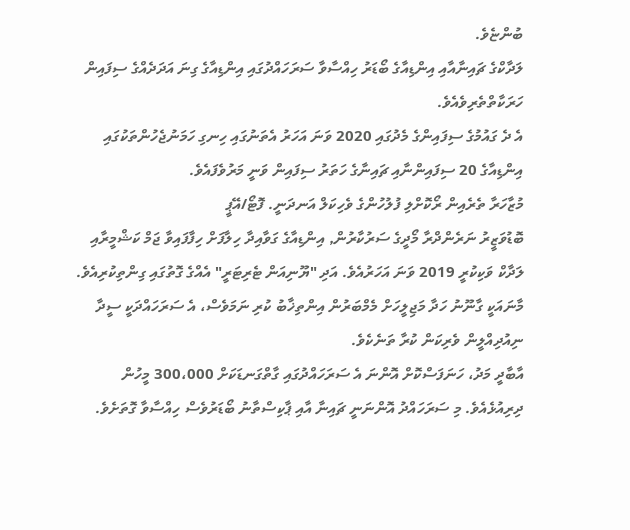ބުންޏެވެ.
ލަދާކްގެ ޗައިނާއާއި އިންޑިއާގެ ބޯޑަރު ހިއްސާވާ ސަރަހައްދުގައި އިންޑިއާގެ ގިނަ އަދަދެއްގެ ސިފައިން ހަރަކާތްތެރިވެއެވެ.
އެ ދެ ގައުމުގެ ސިފައިންގެ މެދުގައި 2020 ވަނަ އަހަރު އެތަނުގައި ހިނގި ހަމަނުޖެހުންތަކުގައި އިންޑިއާގެ 20 ސިފައިންނާއި ޗައިނާގެ ހަތަރު ސިފައިން ވަނީ މަރުވެފައެވެ.
މުޒާހަރާ ތެރެއިން ރޯކޮށްލި ފުލުހުންގެ ވެހިކަލް އަނދަނީ. ފޮޓޯ/އޭޕީ
ބޮޑުވަޒީރު ނަރެންދްރާ މޯދީގެ ސަރުކާރުން, އިންޑިއާގެ ގަވާއިދާ ހިލާފަށް ހިފާފައިވާ ޖަމް ކަޝްމީރާއި ލަދާކް ވަކިކުރީ 2019 ވަނަ އަހަރުއެވެ. އަދި "ޔޫނިއަން ޓެރިޓަރީ" އެއްގެ ގޮތުގައި ގިންތިކުރިއެވެ. މާނައަކީ ގާނޫނު ހަދާ މަޖިލީހަށް މެމްބަރުން އިންތިޚާބު ކުރި ނަމަވެސް، އެ ސަރަހައްދަކީ ސީދާ ނިއުދިއްލީން ވެރިކަން ކުރާ ތަނެކެވެ.
އާބާދީ މަދު، ހަނަފަސްކޮށް އޮންނަ އެ ސަރަހައްދުގައި ގާތްގަނޑަކަށް 300،000 މީހުން ދިރިއުޅެއެވެ. މި ސަރަހައްދު އޮންނަނީ ޗައިނާ އާއި ޕާކިސްތާނު ބޯޑަރުވެސް ހިއްސާވާ ގޮތަށެވެ.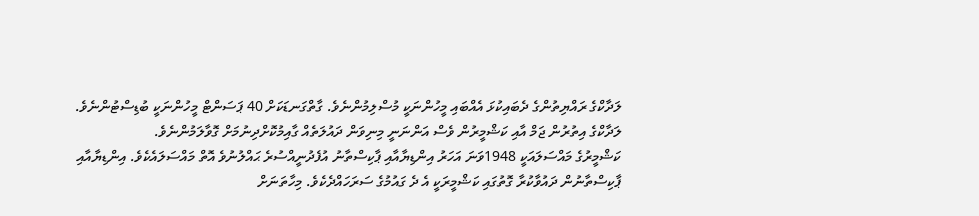ލަދާކްގެ ރައްޔިތުންގެ ދެބައިކުޅަ އެއްބައި މީހުންނަކީ މުސްލިމުންނެވެ. ގާތްގަނޑަކަށް 40 ޕަސަންޓް މީހުންނަކީ ބުޑިސްޓުންނެވެ.
ލަދާކްގެ އިތުރުން ޖަމް އާއި ކަޝްމީރުން ވެސް އަންނަނީ މިނިވަން ދައުލަތެއް ގާއިމުކޮށްދިނުމަށް ގޮވާލަމުންނެވެ.
ކަޝްމީރުގެ މައްސަލައަކީ 1948ވަނަ އަހަރު އިންޑިޔާއާއި ޕާކިސްތާނު އުފެދުނީއްސުރެ ޙައްލުނުވެ އޮތް މައްސަލައެކެވެ. އިންޑިޔާއާއި ޕާކިސްތާނުން ދައުވާކުރާ ގޮތުގައި ކަޝްމީރަކީ އެ ދެ ގައުމުގެ ސަރަހައްދެކެވެ. މިހާތަނަށް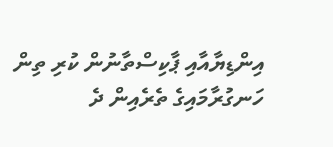އިންޑިޔާއާއި ޕާކިސްތާނުން ކުރި ތިން ހަނގުރާމައިގެ ތެރެއިން ދެ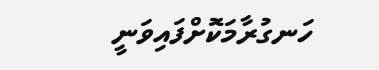ހަނގުރާމަކޮށްފައިވަނީ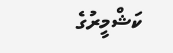ކަޝްމީރުގެ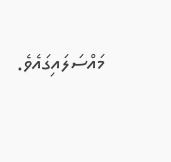މައްސަލައިގައެވެ.